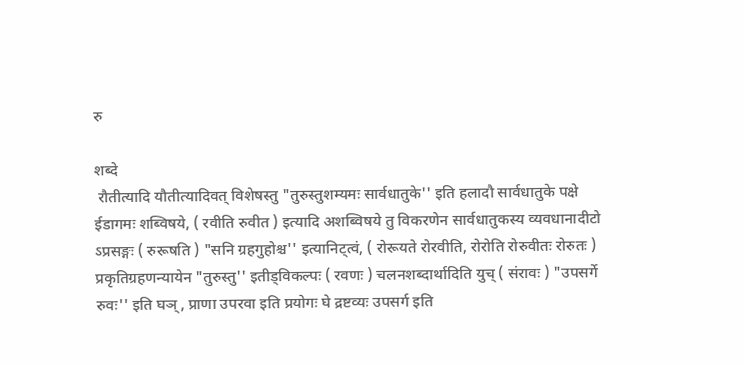रु

शब्दे
 रौतीत्यादि यौतीत्यादिवत् विशेषस्तु "तुरुस्तुशम्यमः सार्वधातुके'' इति हलादौ सार्वधातुके पक्षे ईडागमः शब्विषये, ( रवीति रुवीत ) इत्यादि अशब्विषये तु विकरणेन सार्वधातुकस्य व्यवधानादीटो ऽप्रसङ्गः ( रुरूषति ) "सनि ग्रहगुहोश्च'' इत्यानिट्त्वं, ( रोरूयते रोरवीति, रोरोति रोरुवीतः रोरुतः ) प्रकृतिग्रहणन्यायेन "तुरुस्तु'' इतीड्विकल्पः ( रवणः ) चलनशब्दार्थादिति युच् ( संरावः ) "उपसर्गे रुवः'' इति घञ्, प्राणा उपरवा इति प्रयोगः घे द्रष्टव्यः उपसर्ग इति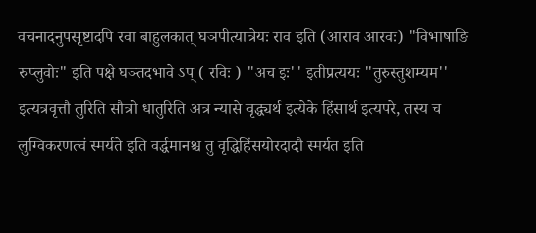वचनादनुपसृष्टादपि रवा बाहुलकात् घञपीत्यात्रेयः राव इति (आराव आरवः) "विभाषाङि रुप्लुवोः" इति पक्षे घञ्तदभावे ऽप् ( रविः ) "अच इः'' इतीप्रत्ययः "तुरुस्तुशम्यम'' इत्यत्रवृत्तौ तुरिति सौत्रो धातुरिति अत्र न्यासे वृद्ध्यर्थ इत्येके हिंसार्थ इत्यपरे, तस्य च लुग्विकरणत्वं स्मर्यते इति वर्द्धमानश्च तु वृद्धिहिंसयोरदादौ स्मर्यत इति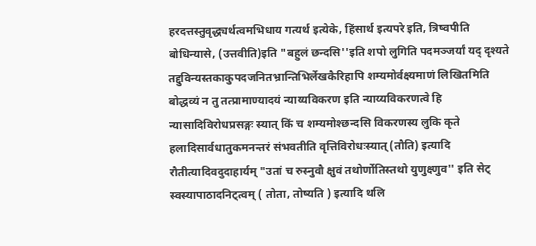हरदत्तस्तुवृद्ध्यर्थत्वमभिधाय गत्यर्थ इत्येके, हिंसार्थ इत्यपरे इति, त्रिष्वपीति बोधिन्यासे, (उत्तवीति)इति "बहुलं छन्दसि''इति शपो लुगिति पदमञ्जर्यां यद् दृश्यते तद्दुविन्यस्तकाकुपदजनितभ्रान्तिभिर्लेखकैरिहापि शम्यमोर्वक्ष्यमाणं लिखितमिति बोद्धव्यं न तु तत्प्रामाण्यादयं न्याय्यविकरण इति न्याय्यविकरणत्वे हि न्यासादिविरोधप्रसङ्गः स्यात् किं च शम्यमोश्छन्दसि विकरणस्य लुकि कृते हलादिसार्वधातुकमनन्तरं संभवतीति वृत्तिविरोधःस्यात् (तौति) इत्यादि रौतीत्यादिवदुदाहार्यम् "उतां च रुस्नुवौ क्षुवं तथोर्णोतिस्तथो युणुक्ष्णुव'' इति सेट् स्वस्यापाठादनिट्त्वम् ( तोता, तोष्यति ) इत्यादि थलि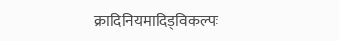क्रादिनियमादिड्विकल्पः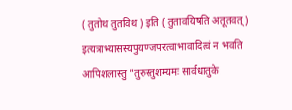( तुतोथ तुतविथ ) इति ( तुतावयिषति अतूतवत् ) इत्यत्राभ्यासस्यपुयण्जपरत्वाभावादित्वं न भवति आपिशलास्तु "तुरुस्तुशम्यमः सार्वधातुके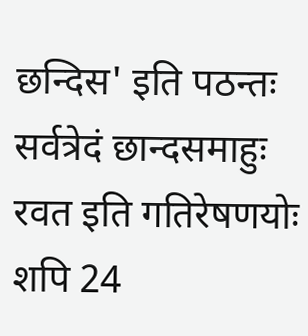छन्दिस' इति पठन्तः सर्वत्रेदं छान्दसमाहुः रवत इति गतिरेषणयोः शपि 24